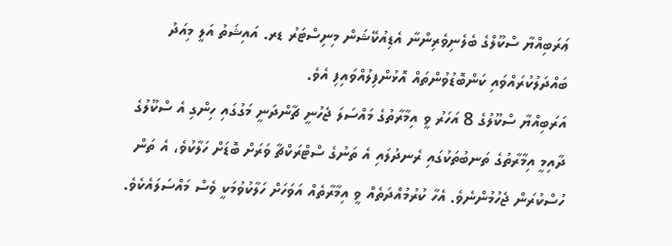ޢަރަބިއްޔާ ސްކޫލްގެ ބެލެނިވެރިންނާ އެޑިއުކޭޝަން މިނިސްޓަރު ޑރ. އައިޝަތު އަލީ މިއަދު ބައްދަލުކުރައްވައި ކަންބޮޑުވުންތައް އޮޅުންފިލުއްވައިފި އެވެ.
އަރަބިއްޔާ ސްކޫލުގެ 8 އަހަރު ވީ އިމާރާތުގެ މައްސަލަ ޖެހުނީ ޗާންދަނީ މަގުގައި ހިންގި އެ ސްކޫލުގެ ދާއިމީ އިމާރާތުގެ ތަނބުތަކުގައި ރެނދުލައި އެ ތަނުގެ ސްޓްރަކްޗާ ވަރަށް ބޮޑަށް ހަލާކުވެ، އެ ތަން ހުސްކުރަން ޖެހުމުންނެވެ. އެހާ ކުރުމުއްދަތެއް ވީ އިމާރާތެއް އަވަހަށް ހަލާކުވުމަކީ ވެސް މައްސަލައެކެވެ.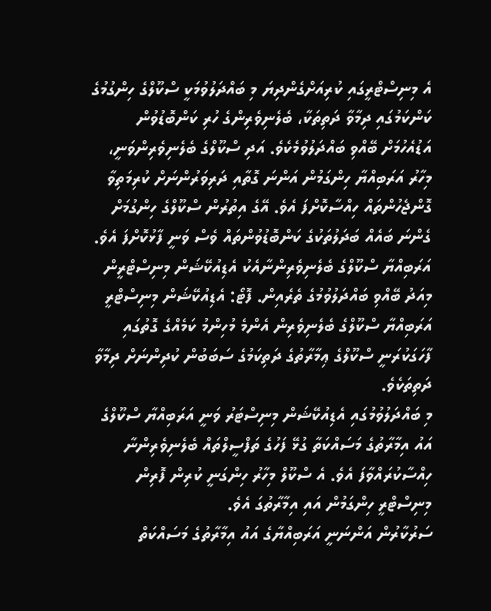އެ މިނިސްޓްރީގައި ކުރިއަށްގެންދިޔަ މި ބައްދަލުވުމަކީ ސްކޫލްގެ ހިންގުމުގެ ކަންކަމުގައި ދިމާވާ ދަތިތަކާ، ބެލެނިވެރިންގެ ހުރި ކަންބޮޑުވުން އަޑުއެހުމަށް ބޭއްވި ބައްދަލުވުމެކެވެ. އަދި ސްކޫލްގެ ބެލެނިވެރިންވަނީ، މިހާރު އަރަބިއްޔާ ހިންގަމުން އަންނަ ގޮތާއި ދަރިވަރުންނަށް ކުރިމަތިވާ ގޮންޖެހުންތައް ހިއްސާކޮށްފަ އެވެ. އޭގެ އިތުރުން ސްކޫލްގެ ހިންގުމަށް ގެންނަ ބައެއް ބަދަލުތަކުގެ ކަންބޮޑުވުންތައް ވެސް ވަނީ ފާޅުކޮށްފަ އެވެ.
އަރަބިއްޔާ ސްކޫލްގެ ބެލެނިވެރިންނާއެކު އެޑިއުކޭޝަން މިނިސްޓްރީން މިއަދު ބޭއްވި ބައްދަލުވުމުގެ ތެރެއިން. ފޮޓޯ: އެޑިއުކޭޝަން މިނިސްޓްރީ
އަރަބިއްޔާ ސްކޫލްގެ ބެލެނިވެރިން އެންމެ މުހިންމު ކަމެއްގެ ގޮތުގައި ފާހަގަކުރަނީ ސްކޫލްގެ ޢިމާރާތުގެ ދަތިކަމުގެ ސަބަބުން ކުދިންނަށް ދިމާވާ ދަތިތަކެވެ.
މި ބައްދަލުވުމުގައި އެޑިއުކޭޝަން މިނިސްޓަރު ވަނީ އަރަބިއްޔާ ސްކޫލްގެ އައު އިމާރާތުގެ މަސައްކަތާ ގުޅޭ ފަހުގެ ތަފްސީލްތައް ބެލެނިވެރިންނާ ހިއްސާކުރައްވާފަ އެވެ. އެ ސްކޫލް މިހާރު ހިންގަނީ ކުރިން ފޮރިން މިނިސްޓްރީ ހިންގަމުން އައި އިމާރާތުގަ އެވެ.
ސަރުކާރުން އަންނަނީ އަރަބިއްޔާގެ އައު އިމާރާތުގެ މަސައްކަތް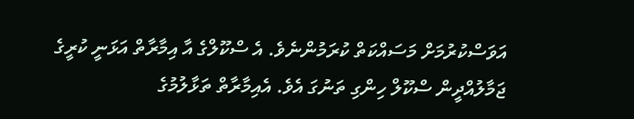އަވަސްކުރުމަށް މަސައްކަތް ކުރަމުންނެވެ. އެ ސްކޫލްގެ އާ އިމާރާތް އަޅަނީ ކުރީގެ ޖަމާލުއްދީން ސްކޫލް ހިންގި ތަނުގަ އެވެ. އެއިމާރާތް ތަޅާލުމުގެ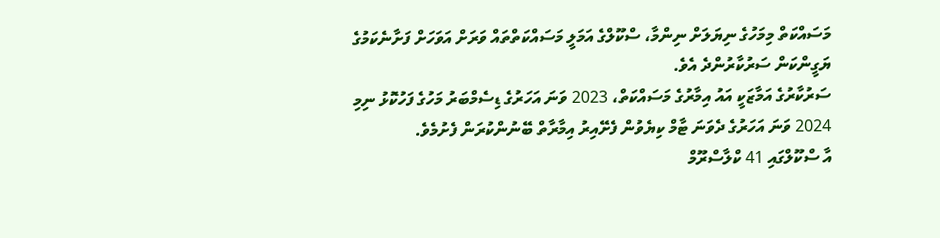މަސައްކަތް މިމަހުގެ ނިޔަލަށް ނިންމާ، ސްކޫލްގެ އަމަލީ މަސައްކަތްތައް ވަރަށް އަވަހަށް ފަށާނެކަމުގެ ޔަގީންކަން ސަރުކާރުންދެ އެވެ.
ސަރުކާރުގެ އަމާޒަކީ އައު އިމާރުގެ މަސައްކަތް، 2023 ވަނަ އަހަރުގެ ޑިސެމްބަރު މަހުގެ ފަހުކޮޅު ނިމި 2024 ވަނަ އަހަރުގެ ދެވަނަ ޓާމް ކިޔެވުން ފެށޭއިރު އިމާރާތް ބޭނުންކުރަން ފެށުމެވެ.
އާ ސްކޫލްގައި 41 ކްލާސްރޫމް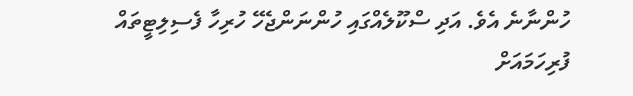ހުންނާނެ އެވެ. އަދި ސްކޫލެއްގައި ހުންނަންޖެހޭ ހުރިހާ ފެސިލިޓީތައް ފުރިހަމައަށް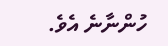ހުންނާނެ އެވެ.